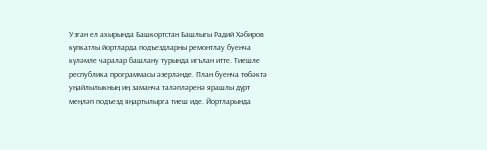Узган ел ахырында Башкортстан Башлыгы Радий Хәбиров күпкатлы йортларда подъездларны ремонтлау буенча күләмле чаралар башлану турында игълан итте. Тиешле республика программасы әзерләнде. План буенча төбәктә уңайлылыкның иң заманча таләпләренә ярашлы дүрт меңләп подъезд яңартылырга тиеш иде. Йортларында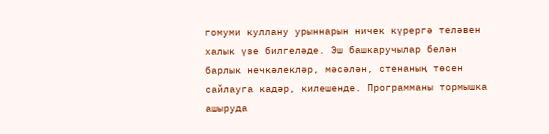гомуми куллану урыннарын ничек күрергә теләвен халык үзе билгеләде. Эш башкаручылар белән барлык нечкәлекләр, мәсәлән, стенаның төсен сайлауга кадәр, килешенде. Программаны тормышка ашыруда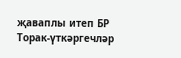җаваплы итеп БР Торак-үткәргечләр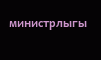министрлыгы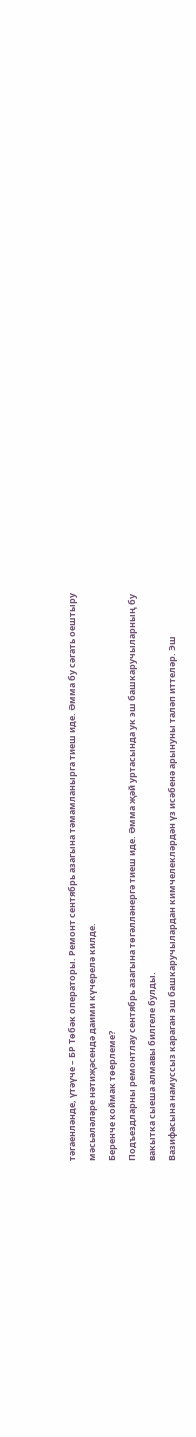тәгаенләнде, үтәүче – БР Төбәк операторы. Ремонт сентябрь азагына тәмамланырга тиеш иде. Әмма бу сәгать оештыру мәсьәләләре нәтиҗәсендә даими күчерелә килде.
Беренче коймак төерлеме?
Подъездларны ремонтлау сентябрь азагына төгәлләнергә тиеш иде. Әмма җәй уртасында ук эш башкаручыларның бу вакытка сыеша алмавы билгеле булды.
Вазифасына намуссыз караган эш башкаручылардан кимчелекләрдән үз исәбенә арынуны таләп иттеләр. Эш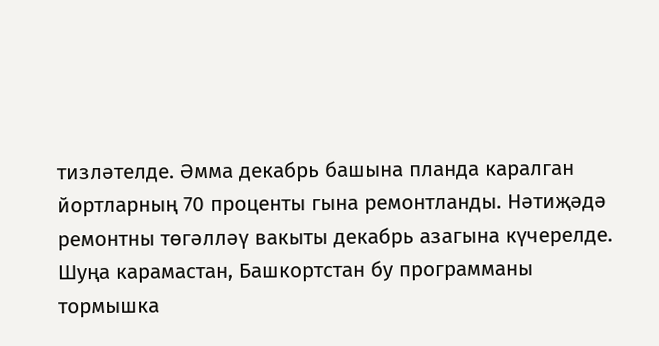тизләтелде. Әмма декабрь башына планда каралган йортларның 70 проценты гына ремонтланды. Нәтиҗәдә ремонтны төгәлләү вакыты декабрь азагына күчерелде.
Шуңа карамастан, Башкортстан бу программаны тормышка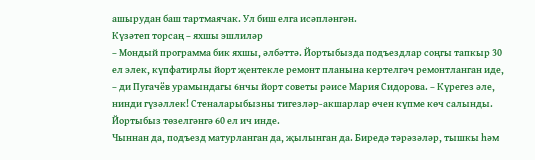ашырудан баш тартмаячак. Ул биш елга исәпләнгән.
Күзәтеп торсаң – яхшы эшлиләр
– Мондый программа бик яхшы, әлбәттә. Йортыбызда подъездлар соңгы тапкыр 30 ел элек, күпфатирлы йорт җентекле ремонт планына кертелгәч ремонтланган иде, – ди Пугачёв урамындагы 6нчы йорт советы рәисе Мария Сидорова. – Күрегез әле, нинди гүзәллек! Стеналарыбызны тигезләр-акшарлар өчен күпме көч салынды. Йортыбыз төзелгәнгә 60 ел ич инде.
Чыннан да, подъезд матурланган да, җылынган да. Биредә тәрәзәләр, тышкы һәм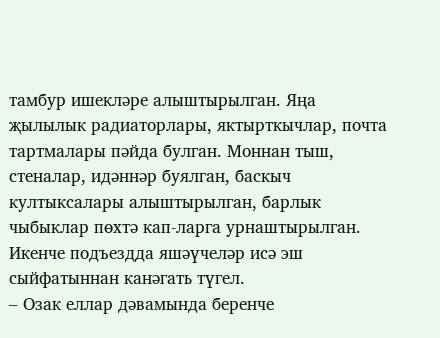тамбур ишекләре алыштырылган. Яңа җылылык радиаторлары, яктырткычлар, почта тартмалары пәйда булган. Моннан тыш, стеналар, идәннәр буялган, баскыч култыксалары алыштырылган, барлык чыбыклар пөхтә кап-ларга урнаштырылган.
Икенче подъездда яшәүчеләр исә эш сыйфатыннан канәгать түгел.
– Озак еллар дәвамында беренче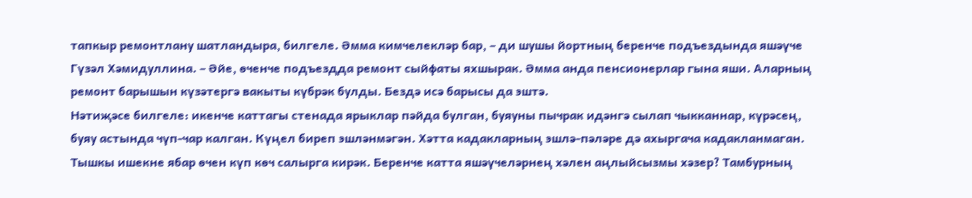тапкыр ремонтлану шатландыра, билгеле. Әмма кимчелекләр бар, – ди шушы йортның беренче подъездында яшәүче Гүзәл Хәмидуллина. – Әйе, өченче подъездда ремонт сыйфаты яхшырак. Әмма анда пенсионерлар гына яши. Аларның ремонт барышын күзәтергә вакыты күбрәк булды. Бездә исә барысы да эштә.
Нәтиҗәсе билгеле: икенче каттагы стенада ярыклар пәйда булган, буяуны пычрак идәнгә сылап чыкканнар, күрәсең, буяу астында чүп-чар калган. Күңел биреп эшләнмәгән. Хәтта кадакларның эшлә-пәләре дә ахыргача кадакланмаган. Тышкы ишекне ябар өчен күп көч салырга кирәк. Беренче катта яшәүчеләрнең хәлен аңлыйсызмы хәзер? Тамбурның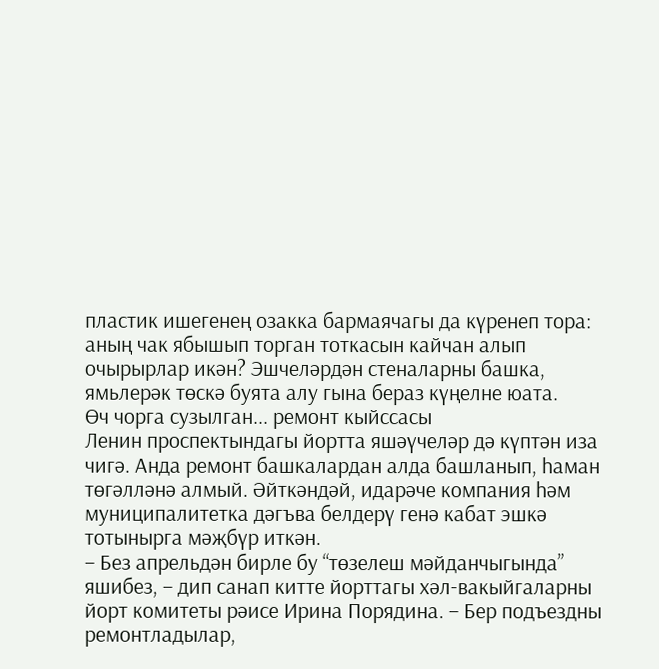пластик ишегенең озакка бармаячагы да күренеп тора: аның чак ябышып торган тоткасын кайчан алып очырырлар икән? Эшчеләрдән стеналарны башка, ямьлерәк төскә буята алу гына бераз күңелне юата.
Өч чорга сузылган... ремонт кыйссасы
Ленин проспектындагы йортта яшәүчеләр дә күптән иза чигә. Анда ремонт башкалардан алда башланып, һаман төгәлләнә алмый. Әйткәндәй, идарәче компания һәм муниципалитетка дәгъва белдерү генә кабат эшкә тотынырга мәҗбүр иткән.
– Без апрельдән бирле бу “төзелеш мәйданчыгында” яшибез, – дип санап китте йорттагы хәл-вакыйгаларны йорт комитеты рәисе Ирина Порядина. – Бер подъездны ремонтладылар,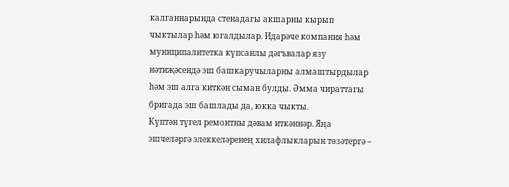калганнарында стенадагы акшарны кырып чыктылар һәм югалдылар. Идарәче компания һәм муниципалитетка күпсанлы дәгъвалар язу нәтиҗәсендә эш башкаручыларны алмаштырдылар һәм эш алга киткән сыман булды. Әмма чираттагы бригада эш башлады да, юкка чыкты.
Күптән түгел ремонтны дәвам иткәннәр. Яңа эшчеләргә элеккеләренең хилафлыкларын төзәтергә –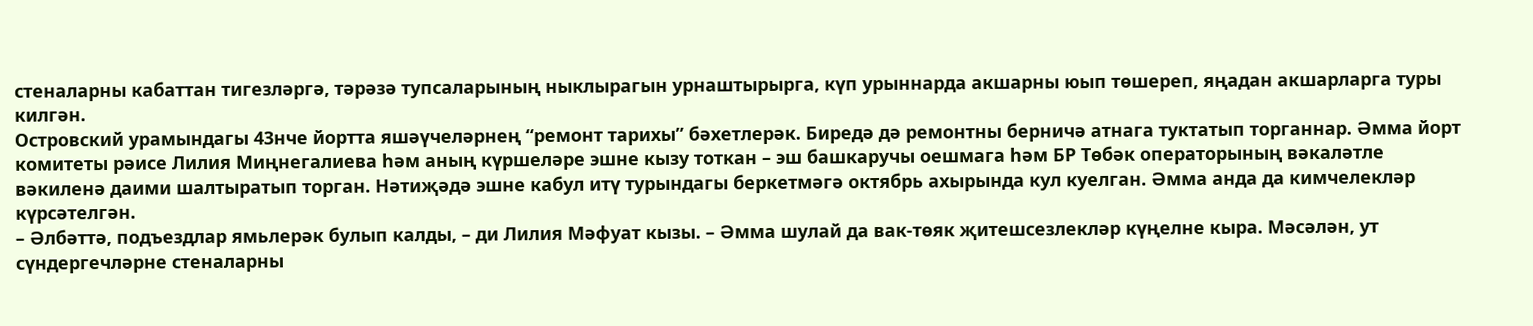стеналарны кабаттан тигезләргә, тәрәзә тупсаларының ныклырагын урнаштырырга, күп урыннарда акшарны юып төшереп, яңадан акшарларга туры килгән.
Островский урамындагы 43нче йортта яшәүчеләрнең “ремонт тарихы” бәхетлерәк. Биредә дә ремонтны берничә атнага туктатып торганнар. Әмма йорт комитеты рәисе Лилия Миңнегалиева һәм аның күршеләре эшне кызу тоткан – эш башкаручы оешмага һәм БР Төбәк операторының вәкаләтле вәкиленә даими шалтыратып торган. Нәтиҗәдә эшне кабул итү турындагы беркетмәгә октябрь ахырында кул куелган. Әмма анда да кимчелекләр күрсәтелгән.
– Әлбәттә, подъездлар ямьлерәк булып калды, – ди Лилия Мәфуат кызы. – Әмма шулай да вак-төяк җитешсезлекләр күңелне кыра. Мәсәлән, ут сүндергечләрне стеналарны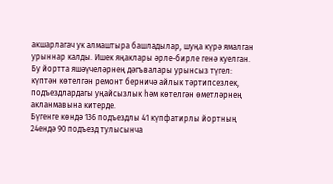акшарлагач ук алмаштыра башладылар, шуңа күрә ямалган урыннар калды. Ишек яңаклары әрле-бирле генә куелган.
Бу йортта яшәүчеләрнең дәгъвалары урынсыз түгел: күптән көтелгән ремонт берничә айлык тәртипсезлек, подъездлардагы уңайсызлык һәм көтелгән өметләрнең акланмавына китерде.
Бүгенге көндә 136 подъездлы 41 күпфатирлы йортның 24ендә 90 подъезд тулысынча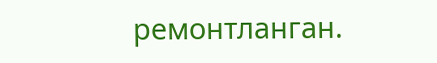ремонтланган.